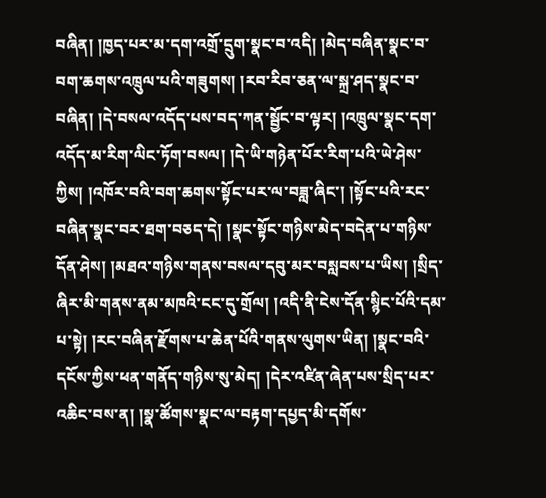བཞིན། །ཁྱད་པར་མ་དག་འགྲོ་དྲུག་སྣང་བ་འདི། །མེད་བཞིན་སྣང་བ་བག་ཆགས་འཁྲུལ་པའི་གཟུགས། །རབ་རིབ་ཅན་ལ་སྐྲ་ཤད་སྣང་བ་བཞིན། །དེ་བསལ་འདོད་པས་བད་ཀན་སྦྱོང་བ་ལྟར། །འཁྲུལ་སྣང་དག་འདོད་མ་རིག་ལིང་ཏོག་བསལ། །དེ་ཡི་གཉེན་པོར་རིག་པའི་ཡེ་ཤེས་ཀྱིས། །འཁོར་བའི་བག་ཆགས་སྟོང་པར་ལ་བཟླ་ཞིང་། །སྟོང་པའི་རང་བཞིན་སྣང་བར་ཐག་བཅད་དེ། །སྣང་སྟོང་གཉིས་མེད་བདེན་པ་གཉིས་དོན་ཤེས། །མཐའ་གཉིས་གནས་བསལ་དབུ་མར་བསླབས་པ་ཡིས། །སྲིད་ཞིར་མི་གནས་ནམ་མཁའི་ངང་དུ་གྲོལ། །འདི་ནི་ངེས་དོན་སྙིང་པོའི་དམ་པ་སྟེ། །རང་བཞིན་རྫོགས་པ་ཆེན་པོའི་གནས་ལུགས་ཡིན། །སྣང་བའི་དངོས་ཀྱིས་ཕན་གནོད་གཉིས་སུ་མེད། །དེར་འཛིན་ཞེན་པས་སྲིད་པར་འཆིང་བས་ན། །སྣ་ཚོགས་སྣང་ལ་བརྟག་དཔྱད་མི་དགོས་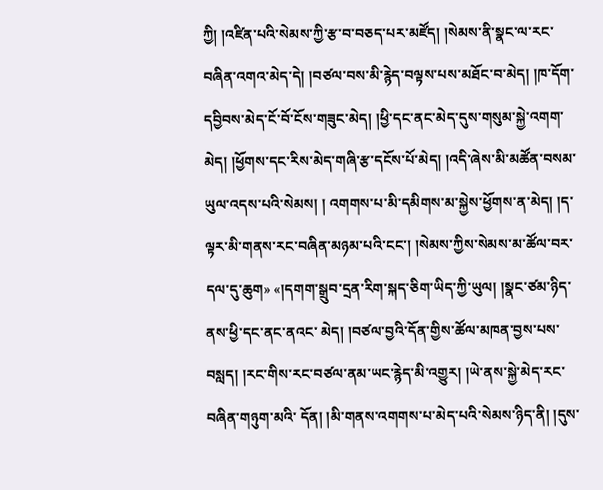ཀྱི། །འཛིན་པའི་སེམས་ཀྱི་རྩ་བ་བཅད་པར་མཛོད། །སེམས་ནི་སྣང་ལ་རང་བཞིན་འགའ་མེད་དེ། །བཙལ་བས་མི་རྙེད་བལྟས་པས་མཐོང་བ་མེད། །ཁ་དོག་དབྱིབས་མེད་ངོ་བོ་ངོས་གཟུང་མེད། །ཕྱི་དང་ནང་མེད་དུས་གསུམ་སྐྱེ་འགག་མེད། །ཕྱོགས་དང་རིས་མེད་གཞི་རྩ་དངོས་པོ་མེད། །འདི་ཞེས་མི་མཚོན་བསམ་ཡུལ་འདས་པའི་སེམས། ། འགགས་པ་མི་དམིགས་མ་སྐྱེས་ཕྱོགས་ན་མེད། །ད་ལྟར་མི་གནས་རང་བཞིན་མཉམ་པའི་ངང་། །སེམས་ཀྱིས་སེམས་མ་ཚོལ་བར་དལ་དུ་ཆུག» «།དགག་སྒྲུབ་དྲན་རིག་སྐད་ཅིག་ཡིད་ཀྱི་ཡུལ། །སྣང་ཙམ་ཉིད་ནས་ཕྱི་དང་ནང་ནའང་ མེད། །བཙལ་བྱའི་དོན་གྱིས་ཚོལ་མཁན་བྱས་པས་བསླད། །རང་གིས་རང་བཙལ་ནམ་ཡང་རྙེད་མི་འགྱུར། །ཡེ་ནས་སྐྱེ་མེད་རང་བཞིན་གཉུག་མའི་ དོན། །མི་གནས་འགགས་པ་མེད་པའི་སེམས་ཉིད་ནི། །དུས་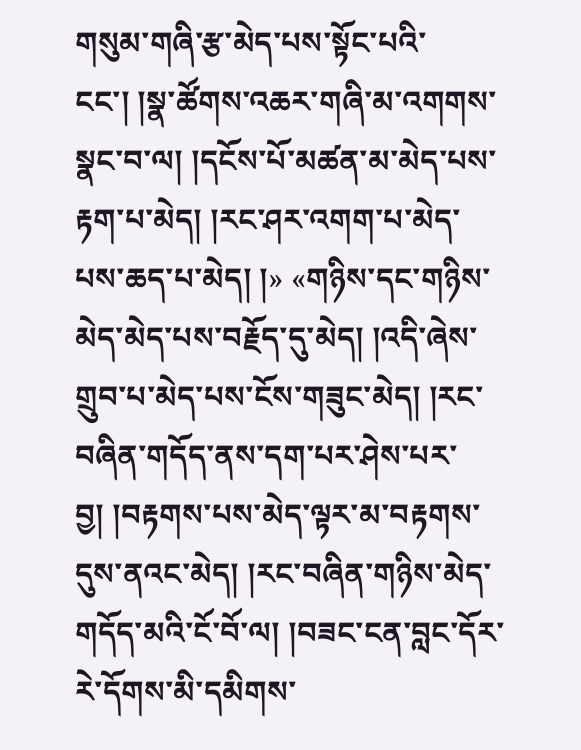གསུམ་གཞི་རྩ་མེད་པས་སྟོང་པའི་ངང་། །སྣ་ཚོགས་འཆར་གཞི་མ་འགགས་སྣང་བ་ལ། །དངོས་པོ་མཚན་མ་མེད་པས་རྟག་པ་མེད། །རང་ཤར་འགག་པ་མེད་པས་ཆད་པ་མེད། །» «གཉིས་དང་གཉིས་མེད་མེད་པས་བརྗོད་དུ་མེད། །འདི་ཞེས་གྲུབ་པ་མེད་པས་ངོས་གཟུང་མེད། །རང་བཞིན་གདོད་ནས་དག་པར་ཤེས་པར་བྱ། །བརྟགས་པས་མེད་ལྟར་མ་བརྟགས་དུས་ནའང་མེད། །རང་བཞིན་གཉིས་མེད་གདོད་མའི་ངོ་བོ་ལ། །བཟང་ངན་བླང་དོར་རེ་དོགས་མི་དམིགས་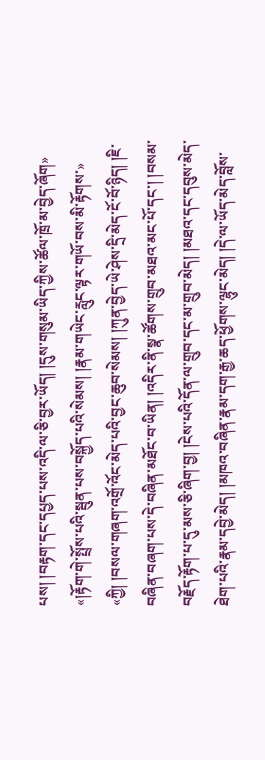པས། །བརྟག་དང་དཔྱད་པས་འདི་ལ་ཅི་བྱར་ཡོད། །དུས་གསུམ་ཡིད་ཀྱིས་ཚོལ་ཁྲོ་མ་བྱེད་ཞོག» «།རྟོག་གེ་སྤྲོས་པའི་སྦུན་པས་བསྐྱོད་པའི་སེམས། །རྣམ་གཡེང་རླུང་ལྟར་གཡོ་བས་མི་རྟོགས་» «ཀྱི། །བསལ་གཞག་འགྲོ་འོང་མེད་པའི་བྱང་ཆུབ་སེམས། །ཀུན་བྱེད་ཡེ་ཤེས་དྲི་མེད་ངོ་བོ་ཉིད། །ཇི་བཞིན་བཞག་པས་དེ་བཞིན་མཐོང་བ་ཡིན། །འདིར་ནི་སྣ་ཚོགས་གྲུབ་མཐའ་མང་པོ་དང་། །བསམ་བརྗོད་རྟོག་པ་དུ་མས་ཅི་ཞིག་བྱ། །ངེས་པའི་དོན་ལ་གྲུབ་དང་མ་གྲུབ་མེད། །མཐའ་དང་དབུས་མེད་ཐེག་པའི་རྣམ་དབྱེ་མེད། །མཁའ་བཞིན་རྣམ་དག་རྒྱ་ཆད་ཕྱོགས་ལྷུང་མེད། །དེ་ལ་ཡོད་མེད་བློས་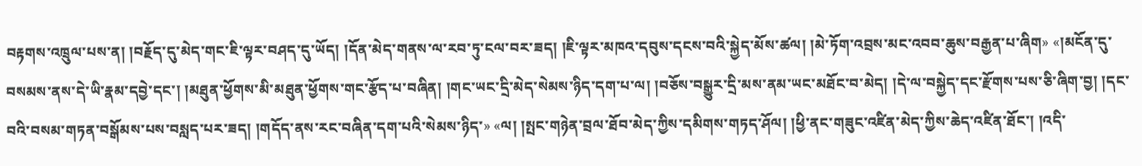བརྟགས་འཁྲུལ་པས་ན། །བརྗོད་དུ་མེད་གང་ཇི་ལྟར་བཤད་དུ་ཡོད། །དོན་མེད་གནས་ལ་རབ་ཏུ་ངལ་བར་ཟད། །ཇི་ལྟར་མཁའ་དབུས་དངས་བའི་སྐྱེད་མོས་ཚལ། །མེ་ཏོག་འབྲས་མང་འབབ་ཆུས་བརྒྱན་པ་ཞིག» «།མངོན་དུ་བསམས་ནས་དེ་ཡི་རྣམ་དབྱེ་དང་། །མཐུན་ཕྱོགས་མི་མཐུན་ཕྱོགས་གང་རྩོད་པ་བཞིན། །གང་ཡང་དྲི་མེད་སེམས་ཉིད་དག་པ་ལ། །བཅོས་བསྒྱུར་དྲི་མས་ནམ་ཡང་མཐོང་བ་མེད། །དེ་ལ་བསྐྱེད་དང་རྫོགས་པས་ཅི་ཞིག་བྱ། །དང་བའི་བསམ་གཏན་བསྒོམས་པས་བསླད་པར་ཟད། །གདོད་ནས་རང་བཞིན་དག་པའི་སེམས་ཉིད་» «ལ། །སྤང་གཉེན་བྲལ་ཐོབ་མེད་ཀྱིས་དམིགས་གཏད་ཤོལ། །ཕྱི་ནང་གཟུང་འཛིན་མེད་ཀྱིས་ཆེད་འཛིན་ཐོང་། །འདི་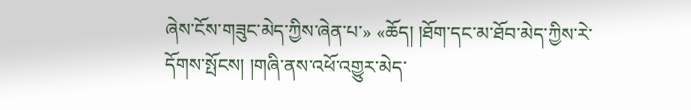ཞེས་ངོས་གཟུང་མེད་ཀྱིས་ཞེན་པ་» «ཆོད། །ཐོག་དང་མ་ཐོབ་མེད་ཀྱིས་རེ་དོགས་སྤོངས། །གཞི་ནས་འཕོ་འགྱུར་མེད་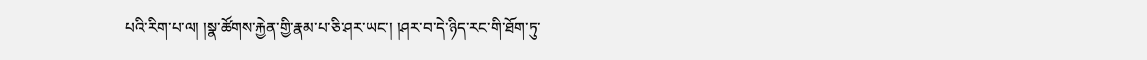པའི་རིག་པ་ལ། །སྣ་ཚོགས་རྐྱེན་གྱི་རྣམ་པ་ཅི་ཤར་ཡང་། །ཤར་བ་དེ་ཉིད་རང་གི་ཐོག་ཏུ་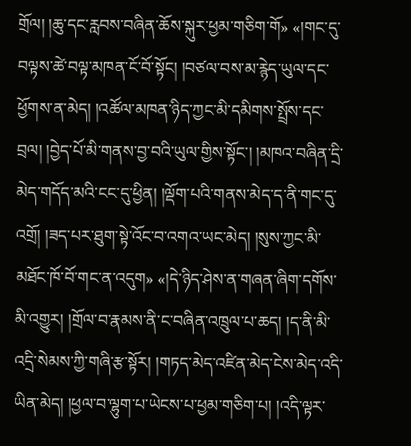གྲོལ། །ཆུ་དང་རླབས་བཞིན་ཆོས་སྐུར་ཕྱམ་གཅིག་གོ» «།གང་དུ་བལྟས་ཚེ་བལྟ་མཁན་ངོ་བོ་སྟོང། །བཙལ་བས་མ་རྙེད་ཡུལ་དང་ཕྱོགས་ན་མེད། །འཚོལ་མཁན་ཉིད་ཀྱང་མི་དམིགས་སྤྲོས་དང་བྲལ། །བྱེད་པོ་མི་གནས་བྱ་བའི་ཡུལ་གྱིས་སྟོང་། །མཁའ་བཞིན་དྲི་མེད་གདོད་མའི་ངང་དུ་ཕྱིན། །ལྡོག་པའི་གནས་མེད་ད་ནི་གང་དུ་འགྲོ། །ཟད་པར་ཐུག་སྟེ་འོང་བ་འགའ་ཡང་མེད། །སུས་ཀྱང་མི་མཐོང་ཁོ་བོ་གང་ན་འདུག» «།དེ་ཉིད་ཤེས་ན་གཞན་ཞིག་དགོས་མི་འགྱུར། །གྲོལ་བ་རྣམས་ནི་ང་བཞིན་འཁྲུལ་པ་ཆད། །ད་ནི་མི་འདྲི་སེམས་ཀྱི་གཞི་རྩ་སྟོར། །གཏད་མེད་འཛིན་མེད་ངེས་མེད་འདི་ཡིན་མེད། །ཕྱལ་བ་ལྷུག་པ་ཡེངས་པ་ཕྱམ་གཅིག་པ། །འདི་ལྟར་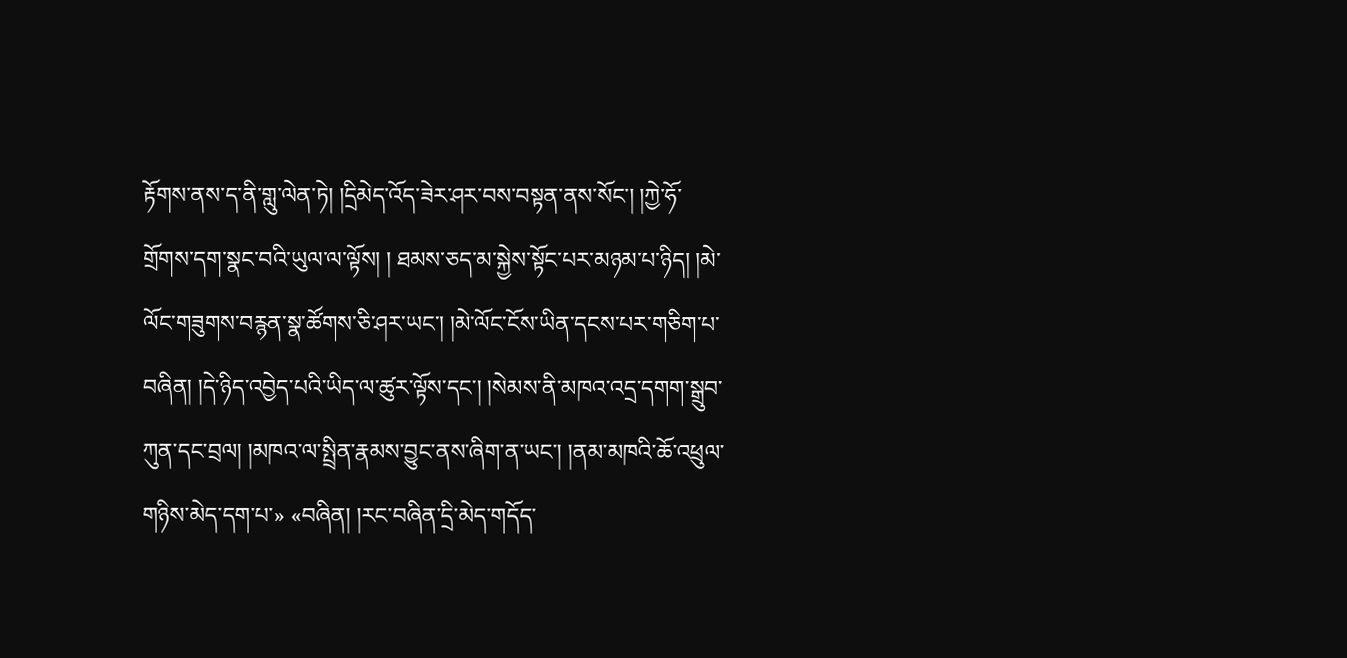རྟོགས་ནས་ད་ནི་གླུ་ལེན་ཏེ། །དྲིམེད་འོད་ཟེར་ཤར་བས་བསྟན་ནས་སོང་། །ཀྱེ་ཧོ་གྲོགས་དག་སྣང་བའི་ཡུལ་ལ་ལྟོས། ། ཐམས་ཅད་མ་སྐྱེས་སྟོང་པར་མཉམ་པ་ཉིད། །མེ་ལོང་གཟུགས་བརྙན་སྣ་ཚོགས་ཅི་ཤར་ཡང་། །མེ་ལོང་ངོས་ཡིན་དངས་པར་གཅིག་པ་བཞིན། །དེ་ཉིད་འབྱེད་པའི་ཡིད་ལ་ཚུར་ལྟོས་དང་། །སེམས་ནི་མཁའ་འདྲ་དགག་སྒྲུབ་ཀུན་དང་བྲལ། །མཁའ་ལ་སྤྲིན་རྣམས་བྱུང་ནས་ཞིག་ན་ཡང་། །ནམ་མཁའི་ཆོ་འཕྲུལ་གཉིས་མེད་དག་པ་» «བཞིན། །རང་བཞིན་དྲི་མེད་གདོད་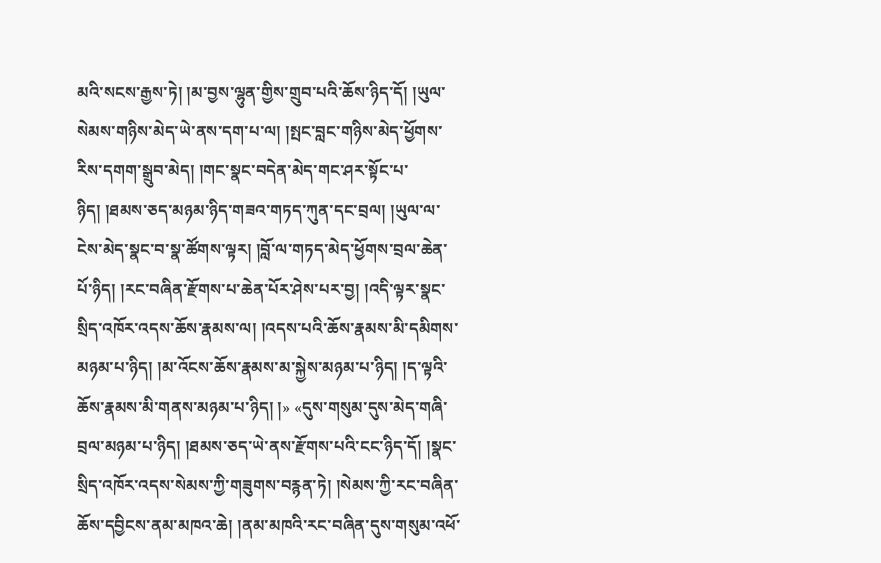མའི་སངས་རྒྱས་ཏེ། །མ་བྱས་ལྷུན་གྱིས་གྲུབ་པའི་ཆོས་ཉིད་དོ། །ཡུལ་སེམས་གཉིས་མེད་ཡེ་ནས་དག་པ་ལ། །སྤང་བླང་གཉིས་མེད་ཕྱོགས་རིས་དགག་སྒྲུབ་མེད། །གང་སྣང་བདེན་མེད་གང་ཤར་སྟོང་པ་ཉིད། །ཐམས་ཅད་མཉམ་ཉིད་གཟའ་གཏད་ཀུན་དང་བྲལ། །ཡུལ་ལ་ངེས་མེད་སྣང་བ་སྣ་ཚོགས་ལྟར། །བློ་ལ་གཏད་མེད་ཕྱོགས་བྲལ་ཆེན་པོ་ཉིད། །རང་བཞིན་རྫོགས་པ་ཆེན་པོར་ཤེས་པར་བྱ། །འདི་ལྟར་སྣང་སྲིད་འཁོར་འདས་ཆོས་རྣམས་ལ། །འདས་པའི་ཆོས་རྣམས་མི་དམིགས་མཉམ་པ་ཉིད། །མ་འོངས་ཆོས་རྣམས་མ་སྐྱེས་མཉམ་པ་ཉིད། །ད་ལྟའི་ཆོས་རྣམས་མི་གནས་མཉམ་པ་ཉིད། །» «དུས་གསུམ་དུས་མེད་གཞི་བྲལ་མཉམ་པ་ཉིད། །ཐམས་ཅད་ཡེ་ནས་རྫོགས་པའི་ངང་ཉིད་དོ། །སྣང་སྲིད་འཁོར་འདས་སེམས་ཀྱི་གཟུགས་བརྙན་ཏེ། །སེམས་ཀྱི་རང་བཞིན་ཆོས་དབྱིངས་ནམ་མཁའ་ཆེ། །ནམ་མཁའི་རང་བཞིན་དུས་གསུམ་འཕོ་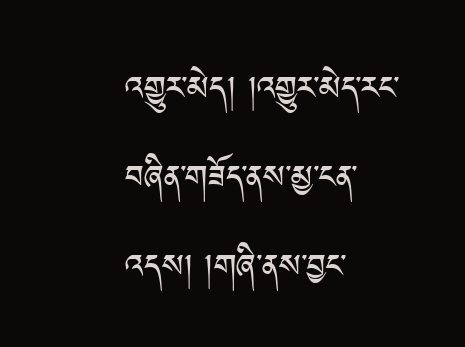འགྱུར་མེད། །འགྱུར་མེད་རང་བཞིན་གཟོད་ནས་མྱ་ངན་འདས། །གཞི་ནས་བྱང་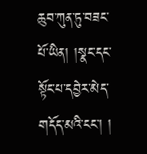ཆུབ་ཀུན་ཏུ་བཟང་པོ་ཡིན། །སྣང་དང་སྟོང་པ་དབྱེར་མེད་གདོད་མའི་ངང་། །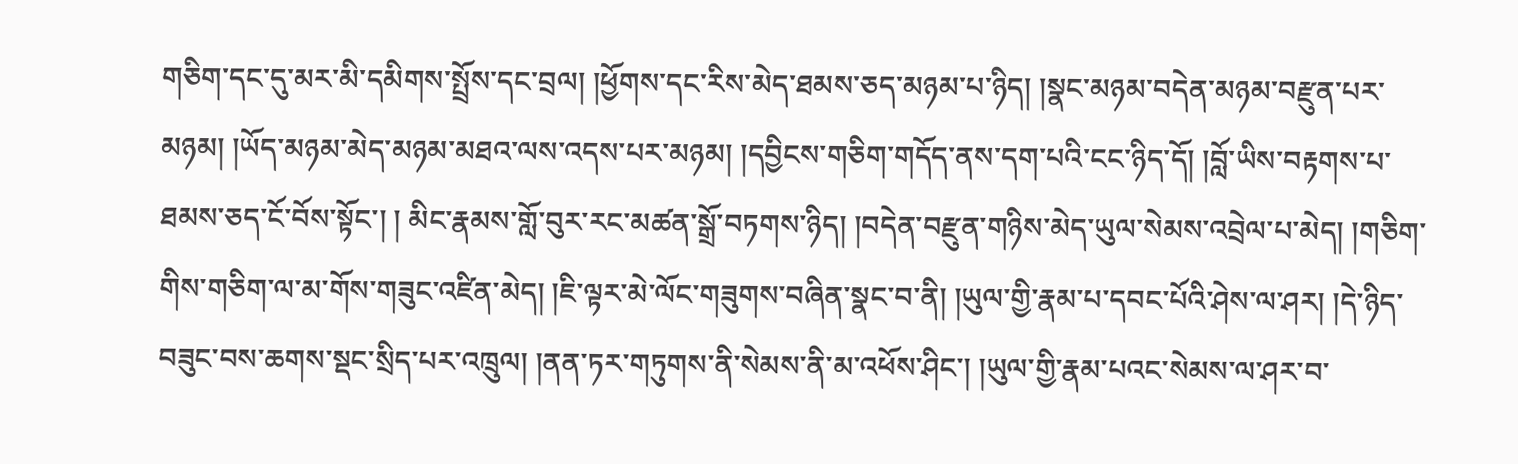གཅིག་དང་དུ་མར་མི་དམིགས་སྤྲོས་དང་བྲལ། །ཕྱོགས་དང་རིས་མེད་ཐམས་ཅད་མཉམ་པ་ཉིད། །སྣང་མཉམ་བདེན་མཉམ་བརྫུན་པར་མཉམ། །ཡོད་མཉམ་མེད་མཉམ་མཐའ་ལས་འདས་པར་མཉམ། །དབྱིངས་གཅིག་གདོད་ནས་དག་པའི་ངང་ཉིད་དོ། །བློ་ཡིས་བརྟགས་པ་ཐམས་ཅད་ངོ་བོས་སྟོང་། ། མིང་རྣམས་གློ་བུར་རང་མཚན་སྒྲོ་བཏགས་ཉིད། །བདེན་བརྫུན་གཉིས་མེད་ཡུལ་སེམས་འབྲེལ་པ་མེད། །གཅིག་གིས་གཅིག་ལ་མ་གོས་གཟུང་འཛིན་མེད། །ཇི་ལྟར་མེ་ལོང་གཟུགས་བཞིན་སྣང་བ་ནི། །ཡུལ་གྱི་རྣམ་པ་དབང་པོའི་ཤེས་ལ་ཤར། །དེ་ཉིད་བཟུང་བས་ཆགས་སྡང་སྲིད་པར་འཁྲུལ། །ནན་ཏར་གཏུགས་ནི་སེམས་ནི་མ་འཕོས་ཤིང་། །ཡུལ་གྱི་རྣམ་པའང་སེམས་ལ་ཤར་བ་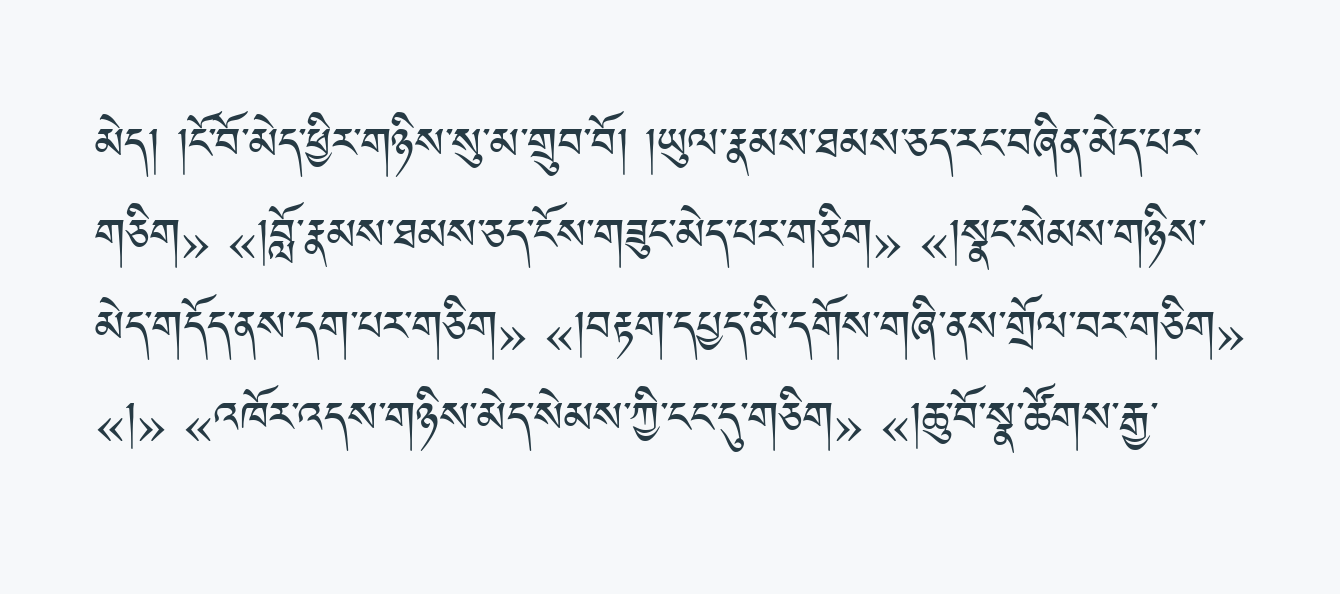མེད། །ངོ་བོ་མེད་ཕྱིར་གཉིས་སུ་མ་གྲུབ་བོ། །ཡུལ་རྣམས་ཐམས་ཅད་རང་བཞིན་མེད་པར་གཅིག» «།བློ་རྣམས་ཐམས་ཅད་ངོས་གཟུང་མེད་པར་གཅིག» «།སྣང་སེམས་གཉིས་མེད་གདོད་ནས་དག་པར་གཅིག» «།བརྟག་དཔྱད་མི་དགོས་གཞི་ནས་གྲོལ་བར་གཅིག» «།» «འཁོར་འདས་གཉིས་མེད་སེམས་ཀྱི་ངང་དུ་གཅིག» «།ཆུ་བོ་སྣ་ཚོགས་རྒྱ་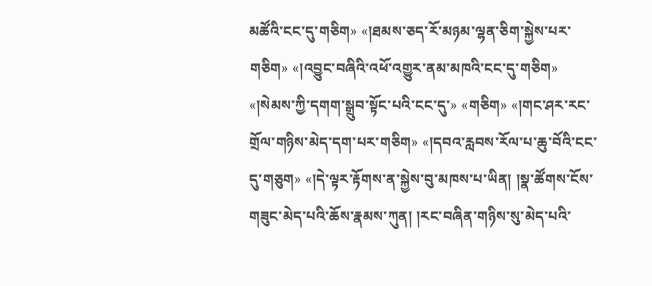མཚོའི་ངང་དུ་གཅིག» «།ཐམས་ཅད་རོ་མཉམ་ལྷན་ཅིག་སྐྱེས་པར་གཅིག» «།འབྱུང་བཞིའི་འཕོ་འགྱུར་ནམ་མཁའི་ངང་དུ་གཅིག» «།སེམས་ཀྱི་དགག་སྒྲུབ་སྟོང་པའི་ངང་དུ་» «གཅིག» «།གང་ཤར་རང་གྲོལ་གཉིས་མེད་དག་པར་གཅིག» «།དབའ་རླབས་རོལ་པ་ཆུ་བོའི་ངང་དུ་གཅུག» «།དེ་ལྟར་རྟོགས་ན་སྐྱེས་བུ་མཁས་པ་ཡིན། །སྣ་ཚོགས་ངོས་གཟུང་མེད་པའི་ཆོས་རྣམས་ཀུན། །རང་བཞིན་གཉིས་སུ་མེད་པའི་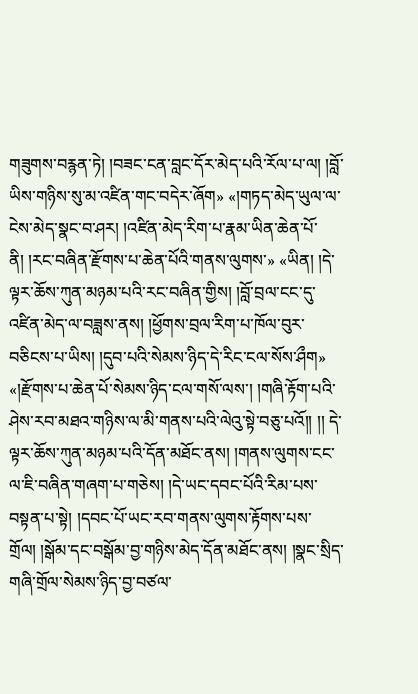གཟུགས་བརྙན་ཏེ། །བཟང་ངན་བླང་དོར་མེད་པའི་རོལ་པ་ལ། །བློ་ཡིས་གཉིས་སུ་མ་འཛིན་གང་བདེར་ཞོག» «།གཏད་མེད་ཡུལ་ལ་ངེས་མེད་སྣང་བ་ཤར། །འཛིན་མེད་རིག་པ་རྣམ་ཡིན་ཆེན་པོ་ནི། །རང་བཞིན་རྫོགས་པ་ཆེན་པོའི་གནས་ལུགས་» «ཡིན། །དེ་ལྟར་ཆོས་ཀུན་མཉམ་པའི་རང་བཞིན་གྱིས། །བློ་བྲལ་ངང་དུ་འཛིན་མེད་ལ་བཟླས་ནས། །ཕྱོགས་བྲལ་རིག་པ་ཁོལ་བུར་བཅིངས་པ་ཡིས། །དུབ་པའི་སེམས་ཉིད་དེ་རིང་ངལ་སོས་ཤྀག» «།རྫོགས་པ་ཆེན་པོ་སེམས་ཉིད་ངལ་གསོ་ལས་། །གཞི་རྟོག་པའི་ཤེས་རབ་མཐའ་གཉིས་ལ་མི་གནས་པའི་ལེའུ་སྟེ་བཅུ་པའོ།། །། དེ་ལྟར་ཆོས་ཀུན་མཉམ་པའི་དོན་མཐོང་ནས། །གནས་ལུགས་ངང་ལ་ཇི་བཞིན་གཞག་པ་གཅེས། །དེ་ཡང་དབང་པོའི་རིམ་པས་བསྟན་པ་སྟེ། །དབང་པོ་ཡང་རབ་གནས་ལུགས་རྟོགས་པས་གྲོལ། །སྒོམ་དང་བསྒོམ་བྱ་གཉིས་མེད་དོན་མཐོང་ནས། །སྣང་སྲིད་གཞི་གྲོལ་སེམས་ཉིད་བྱ་བཙལ་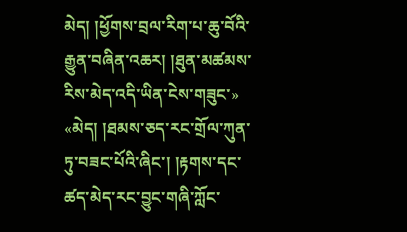མེད། །ཕྱོགས་བྲལ་རིག་པ་ཆུ་བོའི་རྒྱུན་བཞིན་འཆར། །ཐུན་མཚམས་རིས་མེད་འདི་ཡིན་ངེས་གཟུང་» «མེད། །ཐམས་ཅད་རང་གྲོལ་ཀུན་ཏུ་བཟང་པོའི་ཞིང་། །རྟགས་དང་ཚད་མེད་རང་བྱུང་གཞི་ཀློང་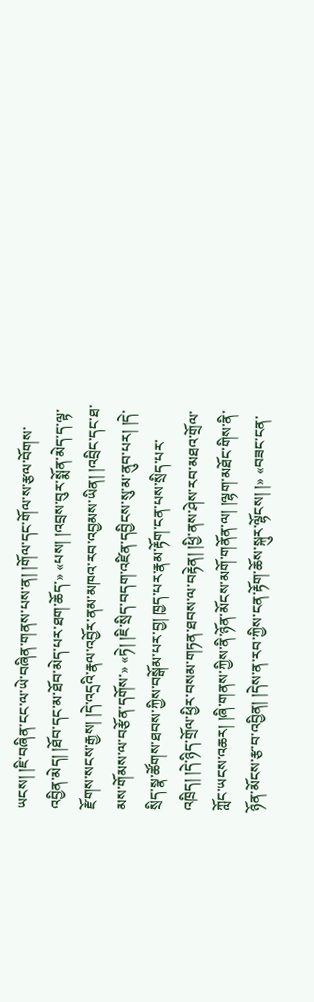ཡངས། །ཇི་བཞིན་ངང་ལ་ཡེ་བཞིན་གནས་པས་ན། །གོལ་དང་གོལ་ས་རྩལ་བོགས་འབྱིན་མེད། །ཐོབ་དང་མ་ཐོབ་མེད་པར་ཐག་ཆོད་» «པས། །འབྲས་བུར་སྨོན་མེད་ད་ལྟ་རྫོགས་སངས་རྒྱས། །དེ་འདྲའི་རྣལ་འབྱོར་ནམ་མཁའ་རབ་འབྱམས་ཡིན། །འབྲིང་དང་ཐ་མས་གོམས་ལ་བརྩོན་དགོས་» «ཏེ། །ཇི་སྲིད་བདག་འཛིན་དབྱིངས་སུ་མ་ནུབ་པར། །དེ་སྲིད་སྣ་ཚོགས་ཐབས་ཀྱིས་བསྒོམ་པར་བྱ། ཁྱད་པར་རྣམ་རྟོག་ངན་པས་སྲིད་པར་འཁྲིད། །དེ་ཉིད་གྲོལ་ཕྱིར་བསམ་གཏན་ཐབས་ལ་བརྟེན། །ཕྱི་ནས་ཤེས་རབ་མཐའ་གྲོལ་ཀློང་ཡངས་འཆར། །ཞི་གནས་ཀྱིས་ནི་ཉོན་མོངས་མགོ་གནོན་ལ། །ལྷག་མཐོང་གིས་ནི་ཉོན་མོངས་རྩ་བ་འབྱིན། །དེས་ན་རབ་ཀྱིས་ངན་རྟོག་ཆོས་སྐུར་ལྷོངས། །» «བཟང་ངན་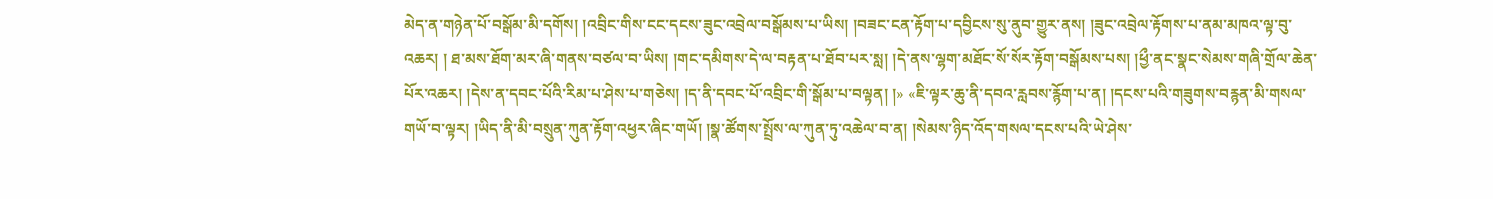མེད་ན་གཉེན་པོ་བསྒོམ་མི་དགོས། །འབྲིང་གིས་ངང་དངས་ཟུང་འབྲེལ་བསྒོམས་པ་ཡིས། །བཟང་ངན་རྟོག་པ་དབྱིངས་སུ་ནུབ་གྱུར་ནས། །ཟུང་འབྲེལ་རྟོགས་པ་ནམ་མཁའ་ལྟ་བུ་འཆར། ། ཐ་མས་ཐོག་མར་ཞི་གནས་བཙལ་བ་ཡིས། །གང་དམིགས་དེ་ལ་བརྟན་པ་ཐོབ་པར་སླ། །དེ་ནས་ལྷག་མཐོང་སོ་སོར་རྟོག་བསྒོམས་པས། །ཕྱྀ་ནང་སྣང་སེམས་གཞི་གྲོལ་ཆེན་པོར་འཆར། །དེས་ན་དབང་པོའི་རིམ་པ་ཤེས་པ་གཅེས། །ད་ནི་དབང་པོ་འབྲིང་གི་སྒོམ་པ་བལྟན། །» «ཇི་ལྟར་ཆུ་ནི་དབའ་རླབས་རྙོག་པ་ན། །དངས་པའི་གཟུགས་བརྙན་མི་གསལ་གཡོ་བ་ལྟར། །ཡིད་ནི་མི་བསྲུན་ཀུན་རྟོག་འཕྱར་ཞིང་གཡོ། །སྣ་ཚོགས་སྤྲོས་ལ་ཀུན་ཏུ་འཆེལ་བ་ན། །སེམས་ཉིད་འོད་གསལ་དངས་པའི་ཡེ་ཤེས་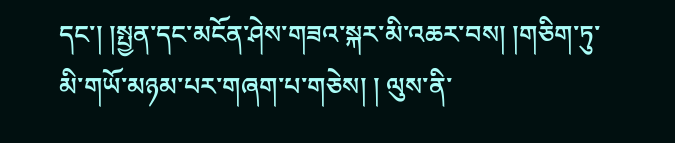དང་། །སྤྱན་དང་མངོན་ཤེས་གཟའ་སྐར་མི་འཆར་བས། །གཅིག་ཏུ་མི་གཡོ་མཉམ་པར་གཞག་པ་གཅེས། ། ལུས་ནི་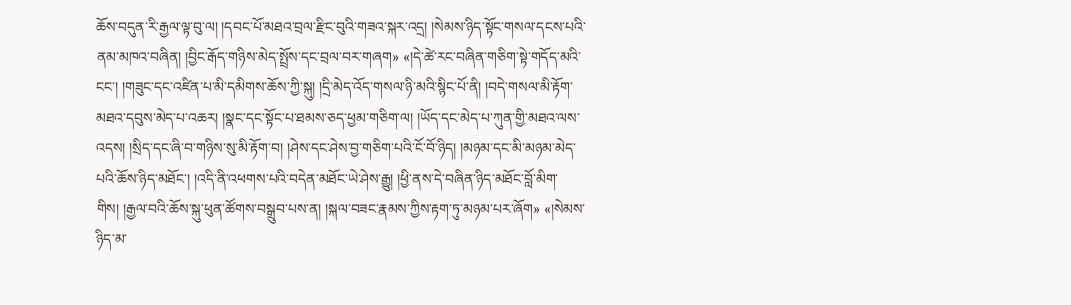ཆོས་བདུན་རི་རྒྱལ་ལྟ་བུ་ལ། །དབང་པོ་མཐའ་བྲལ་རྫིང་བུའི་གཟའ་སྐར་འདྲ། །སེམས་ཉིད་སྟོང་གསལ་དངས་པའི་ནམ་མཁའ་བཞིན། །བྱིང་རྒོད་གཉིས་མེད་སྤྲོས་དང་བྲལ་བར་གཞག» «།དེ་ཚེ་རང་བཞིན་གཅིག་སྟེ་གདོད་མའི་ངང་། །གཟུང་དང་འཛིན་པ་མི་དམིགས་ཆོས་ཀྱི་སྐུ། །དྲི་མེད་འོད་གསལ་ཉི་མའི་སྙིང་པོ་ནི། །བདེ་གསལ་མི་རྟོག་མཐའ་དབུས་མེད་པ་འཆར། །སྣང་དང་སྟོང་པ་ཐམས་ཅད་ཕྱམ་གཅིག་ལ། །ཡོད་དང་མེད་པ་ཀུན་གྱི་མཐའ་ལས་འདས། །སྲིད་དང་ཞི་བ་གཉིས་སུ་མི་རྟོག་བ། །ཤེས་དང་ཤེས་བྱ་གཅིག་པའི་ངོ་བོ་ཉིད། །མཉམ་དང་མི་མཉམ་མེད་པའི་ཆོས་ཉིད་མཐོང་། །འདི་ནི་འཕགས་པའི་བདེན་མཐོང་ཡེ་ཤེས་རྒྱུ། །ཕྱི་ནས་དེ་བཞིན་ཉིད་མཐོང་བློ་མིག་གིས། །རྒྱལ་བའི་ཆོས་སྐུ་ཕུན་ཚོགས་བསྒྲུབ་པས་ན། །སྐལ་བཟང་རྣམས་ཀྱིས་རྟག་ཏུ་མཉམ་པར་ཞོག» «།སེམས་ཉིད་མ་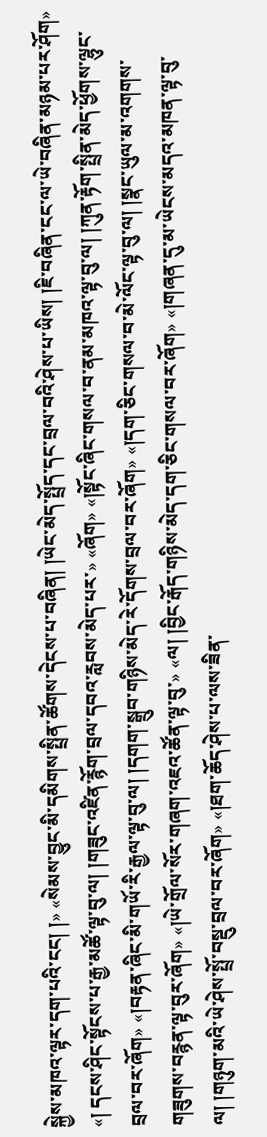སྐྱེས་མཁའ་ལྟར་དག་པའི་ངང། །» «སེམས་བྱུང་མི་དམིགས་སྤྲིན་ཚོགས་དེངས་པ་བཞིན། །ཡེང་མེད་སྤྲོད་དང་བྲལ་བའི་ཤེས་པ་ཡིས། །ཇི་བཞིན་ངང་ལ་ཡེ་བཞིན་མཉམ་པར་ཤོག» «། དངས་ཤིང་སྟོངས་པ་རྒྱ་མཚོ་ལྟ་བུ་ལ། །གཟུང་འཛིན་རྙོག་བྲལ་དབའ་རླབས་མེད་པར་» «ཞོག» «།སྟོང་ཞིང་གསལ་བ་ནམ་མཁའ་ལྟ་བུ་ལ། །ཀུན་རྟོག་སྤྲིན་མེད་ཕྱོགས་ལྷུང་བྲལ་བར་ཞོག» «།བརྟན་ཞིང་མི་གཡོ་རི་རྒྱལ་ལྟ་བུ་ལ། །དགག་སྒྲུབ་གཉིས་མེད་རེ་དོགས་བྲལ་བར་ཞོག» «།དག་ཅིང་གསལ་བ་མེ་ལོང་ལྟ་བུ་ལ། །སྣང་ཡུལ་མ་འགགས་གཟུགས་བརྙན་ལྟ་བུར་ཞོག» «།ཡེ་གྲོལ་སོར་གཞག་འཇའ་ཚོན་ལྟ་བུ་» «ལ། །བྱིང་རྒོད་གཉིས་མེད་དག་ཅིང་གསལ་བར་ཞོག» «།གཞན་དུ་མ་ཡེངས་མདའ་མཁན་ལྟ་བུ་ལ། །གཉུག་མའི་ཡེ་ཤེས་སྤྲོ་བསྡུ་བྲལ་བར་ཞོག» «།ཐག་ཆོད་ཤེས་པ་ལས་ཟིན་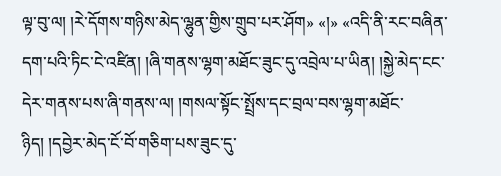ལྟ་བུ་ལ། །རེ་དོགས་གཉིས་མེད་ལྷུན་གྱིས་གྲུབ་པར་ཤོག» «།» «འདི་ནི་རང་བཞིན་དག་པའི་ཏིང་ངེ་འཛིན། །ཞི་གནས་ལྷག་མཐོང་ཟུང་དུ་འབྲེལ་པ་ཡིན། །སྐྱེ་མེད་ངང་དེར་གནས་པས་ཞི་གནས་ལ། །གསལ་སྟོང་སྤྲོས་དང་བྲལ་བས་ལྷག་མཐོང་ཉིད། །དབྱེར་མེད་ངོ་བོ་གཅིག་པས་ཟུང་དུ་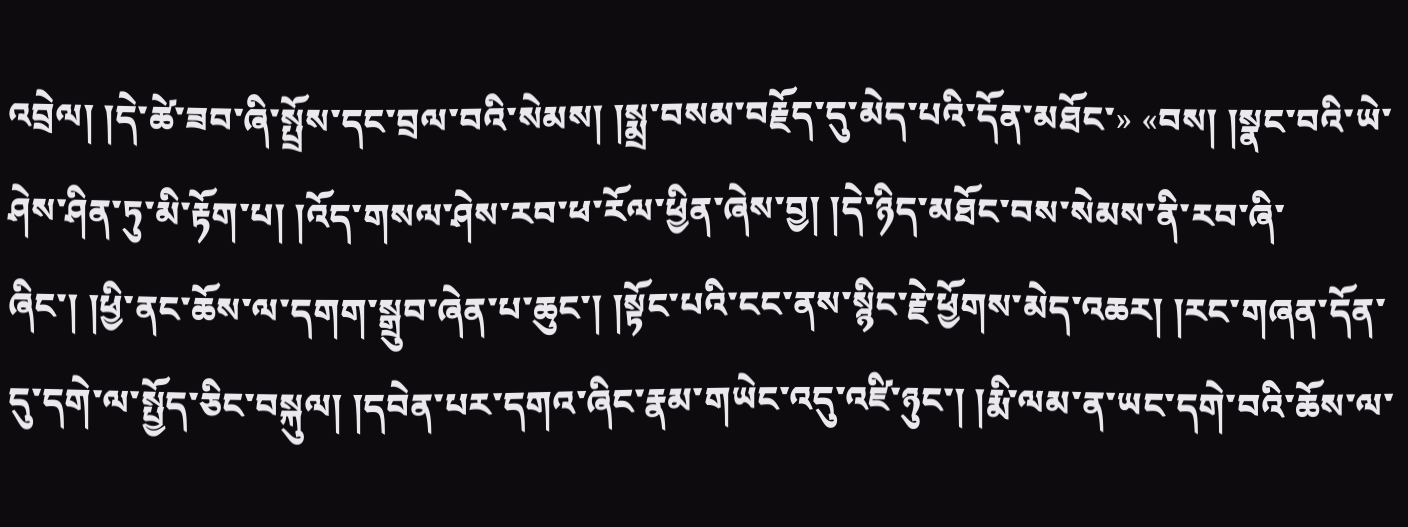འབྲེལ། །དེ་ཚེ་ཟབ་ཞི་སྤྲོས་དང་བྲལ་བའི་སེམས། །སྨྲ་བསམ་བརྗོད་དུ་མེད་པའི་དོན་མཐོང་» «བས། །སྣང་བའི་ཡེ་ཤེས་ཤིན་ཏུ་མི་རྟོག་པ། །འོད་གསལ་ཤེས་རབ་ཕ་རོལ་ཕྱིན་ཞེས་བྱ། །དེ་ཉིད་མཐོང་བས་སེམས་ནི་རབ་ཞི་ཞིང་། །ཕྱི་ནང་ཆོས་ལ་དགག་སྒྲུབ་ཞེན་པ་ཆུང་། །སྟོང་པའི་ངང་ནས་སྙིང་རྗེ་ཕྱོགས་མེད་འཆར། །རང་གཞན་དོན་དུ་དགེ་ལ་སྤྱོད་ཅིང་བསྐུལ། །དབེན་པར་དགའ་ཞིང་རྣམ་གཡེང་འདུ་འཛི་ཉུང་། །རྨི་ལམ་ན་ཡང་དགེ་བའི་ཆོས་ལ་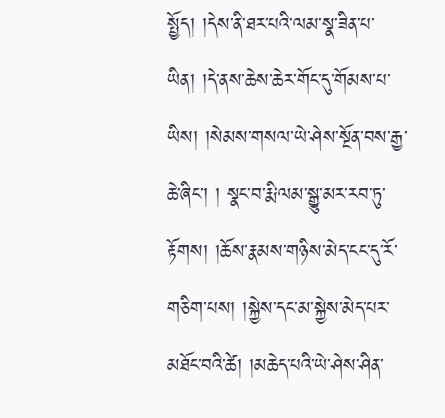སྤྱོད། །དེས་ནི་ཐར་པའི་ལམ་སྣ་ཟིན་པ་ཡིན། །དེ་ནས་ཆེས་ཆེར་གོང་དུ་གོམས་པ་ཡིས། །སེམས་གསལ་ཡེ་ཤེས་སྔོན་བས་རྒྱ་ཆེ་ཞིང་། ། སྣང་བ་རྨི་ལམ་སྒྱུ་མར་རབ་ཏུ་རྟོགས། །ཆོས་རྣམས་གཉིས་མེད་ངང་དུ་རོ་གཅིག་པས། །སྐྱེས་དང་མ་སྐྱེས་མེད་པར་མཐོང་བའི་ཚེ། །མཆེད་པའི་ཡེ་ཤེས་ཤིན་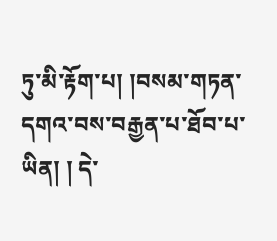ཏུ་མི་རྟོག་པ། །བསམ་གཏན་དགའ་བས་བརྒྱན་པ་ཐོབ་པ་ཡིན། ། དེ་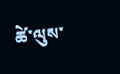ཚེ་ལུས་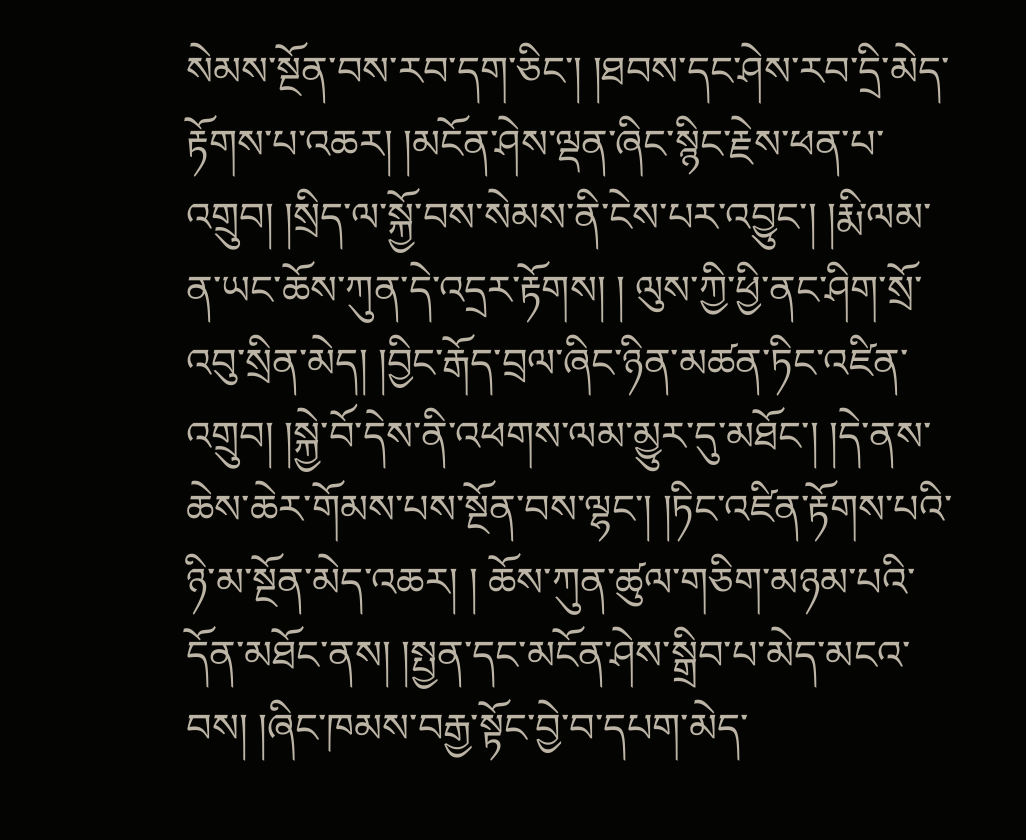སེམས་སྔོན་བས་རབ་དག་ཅིང་། །ཐབས་དང་ཤེས་རབ་དྲི་མེད་རྟོགས་པ་འཆར། །མངོན་ཤེས་ལྡན་ཞིང་སྙིང་རྗེས་ཕན་པ་འགྲུབ། །སྲིད་ལ་སྐྱོ་བས་སེམས་ནི་ངེས་པར་འབྱུང་། །རྨི་ལམ་ན་ཡང་ཆོས་ཀུན་དེ་འདྲར་རྟོགས། ། ལུས་ཀྱི་ཕྱི་ནང་ཤིག་སྲོ་འབུ་སྲིན་མེད། །བྱིང་རྒོད་བྲལ་ཞིང་ཉིན་མཚན་ཏིང་འཛིན་འགྲུབ། །སྐྱེ་བོ་དེས་ནི་འཕགས་ལམ་མྱུར་དུ་མཐོང་། །དེ་ནས་ཆེས་ཆེར་གོམས་པས་སྔོན་བས་ལྷང་། །ཏིང་འཛིན་རྟོགས་པའི་ཉི་མ་སྔོན་མེད་འཆར། ། ཆོས་ཀུན་ཚུལ་གཅིག་མཉམ་པའི་དོན་མཐོང་ནས། །སྤྱན་དང་མངོན་ཤེས་སྒྲིབ་པ་མེད་མངའ་བས། །ཞིང་ཁམས་བརྒྱ་སྟོང་བྱེ་བ་དཔག་མེད་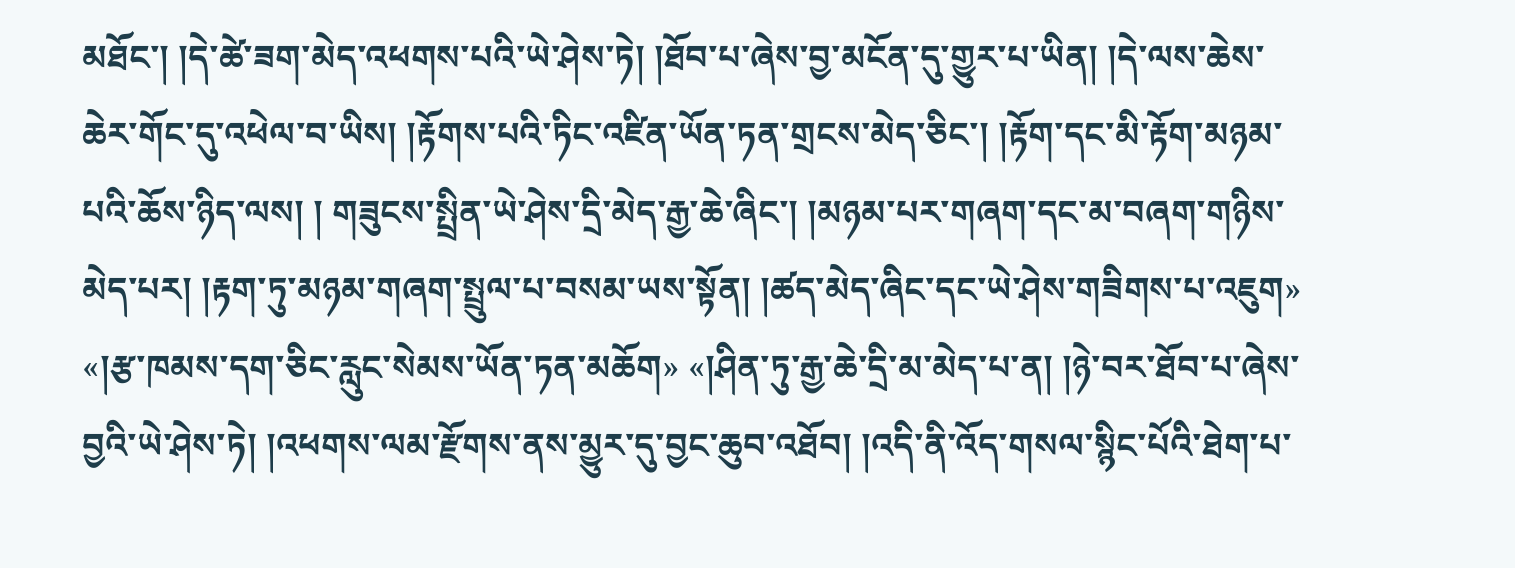མཐོང་། །དེ་ཚེ་ཟག་མེད་འཕགས་པའི་ཡེ་ཤེས་ཏེ། །ཐོབ་པ་ཞེས་བྱ་མངོན་དུ་གྱུར་པ་ཡིན། །དེ་ལས་ཆེས་ཆེར་གོང་དུ་འཕེལ་བ་ཡིས། །རྟོགས་པའི་ཏིང་འཛིན་ཡོན་ཏན་གྲངས་མེད་ཅིང་། །རྟོག་དང་མི་རྟོག་མཉམ་པའི་ཆོས་ཉིད་ལས། ། གཟུངས་སྤྲིན་ཡེ་ཤེས་དྲི་མེད་རྒྱ་ཆེ་ཞིང་། །མཉམ་པར་གཞག་དང་མ་བཞག་གཉིས་མེད་པར། །རྟག་ཏུ་མཉམ་གཞག་སྤྲུལ་པ་བསམ་ཡས་སྟོན། །ཚད་མེད་ཞིང་དང་ཡེ་ཤེས་གཟིགས་པ་འཇུག» «།རྩ་ཁམས་དག་ཅིང་རླུང་སེམས་ཡོན་ཏན་མཆོག» «།ཤིན་ཏུ་རྒྱ་ཆེ་དྲི་མ་མེད་པ་ན། །ཉེ་བར་ཐོབ་པ་ཞེས་བྱའི་ཡེ་ཤེས་ཏེ། །འཕགས་ལམ་རྫོགས་ནས་མྱུར་དུ་བྱང་ཆུབ་འཐོབ། །འདི་ནི་འོད་གསལ་སྙིང་པོའི་ཐེག་པ་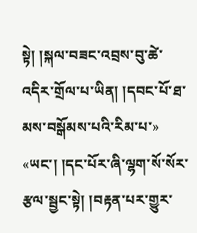སྟེ། །སྐལ་བཟང་འབྲས་བུ་ཚེ་འདིར་གྲོལ་པ་ཡིན། །དབང་པོ་ཐ་མས་བསྒོམས་པའི་རིམ་པ་» «ཡང་། །དང་པོར་ཞི་ལྷག་སོ་སོར་རྩལ་སྦྱང་སྟེ། །བརྟན་པར་གྱུར་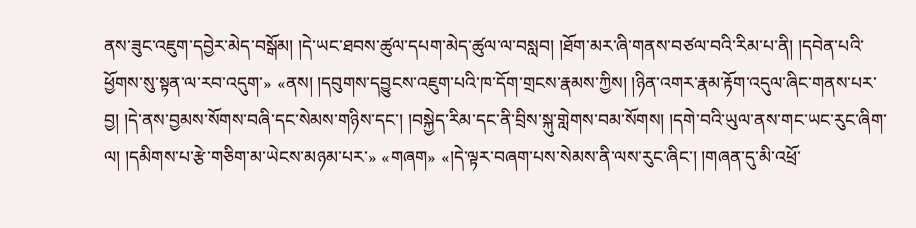ནས་ཟུང་འཇུག་དབྱེར་མེད་བསྒོམ། །དེ་ཡང་ཐབས་ཚུལ་དཔག་མེད་ཚུལ་ལ་བསླབ། །ཐོག་མར་ཞི་གནས་བཙལ་བའི་རིམ་པ་ནི། །དབེན་པའི་ཕྱོགས་སུ་སྟན་ལ་རབ་འདུག་» «ནས། །དབུགས་དབྱུངས་འཇུག་པའི་ཁ་དོག་གྲངས་རྣམས་ཀྱིས། །ཉིན་འགར་རྣམ་རྟོག་འདུལ་ཞིང་གནས་པར་བྱ། །དེ་ནས་བྱམས་སོགས་བཞི་དང་སེམས་གཉིས་དང་། །བསྐྱེད་རིམ་དང་ནི་བྲིས་སྐུ་གླེགས་བམ་སོགས། །དགེ་བའི་ཡུལ་ནས་གང་ཡང་རུང་ཞིག་ལ། །དམིགས་པ་རྩེ་གཅིག་མ་ཡེངས་མཉམ་པར་» «གཞག» «།དེ་ལྟར་བཞག་པས་སེམས་ནི་ལས་རུང་ཞིང་། །གཞན་དུ་མི་འཕྲོ་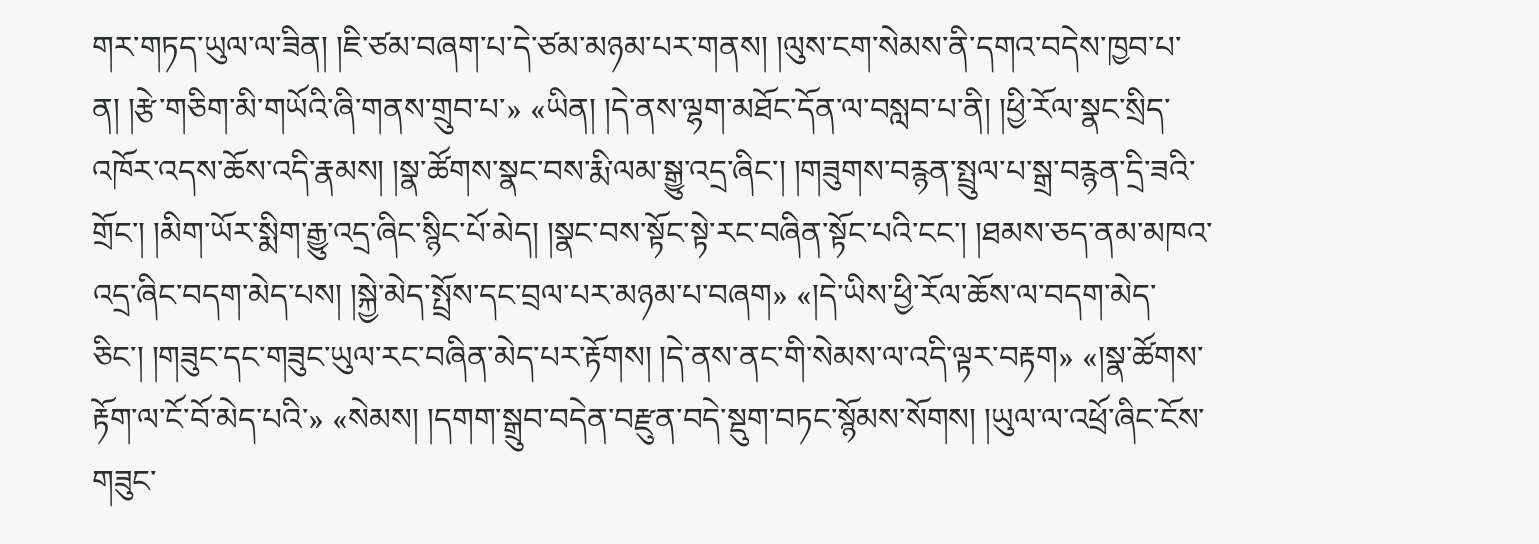གར་གཏད་ཡུལ་ལ་ཟིན། །ཇི་ཙམ་བཞག་པ་དེ་ཙམ་མཉམ་པར་གནས། །ལུས་ངག་སེམས་ནི་དགའ་བདེས་ཁྱབ་པ་ན། །རྩེ་གཅིག་མི་གཡོའི་ཞི་གནས་གྲུབ་པ་» «ཡིན། །དེ་ནས་ལྷག་མཐོང་དོན་ལ་བསླབ་པ་ནི། །ཕྱི་རོལ་སྣང་སྲིད་འཁོར་འདས་ཆོས་འདི་རྣམས། །སྣ་ཚོགས་སྣང་བས་རྨི་ལམ་སྒྱུ་འདྲ་ཞིང་། །གཟུགས་བརྙན་སྤྲུལ་པ་སྒྲ་བརྙན་དྲི་ཟའི་གྲོང་། །མིག་ཡོར་སྨིག་རྒྱུ་འདྲ་ཞིང་སྙིང་པོ་མེད། །སྣང་བས་སྟོང་སྟེ་རང་བཞིན་སྟོང་པའི་ངང་། །ཐམས་ཅད་ནམ་མཁའ་འདྲ་ཞིང་བདག་མེད་པས། །སྐྱེ་མེད་སྤྲོས་དང་བྲལ་པར་མཉམ་པ་བཞག» «།དེ་ཡིས་ཕྱི་རོལ་ཆོས་ལ་བདག་མེད་ཅིང་། །གཟུང་དང་གཟུང་ཡུལ་རང་བཞིན་མེད་པར་རྟོགས། །དེ་ནས་ནང་གི་སེམས་ལ་འདི་ལྟར་བརྟག» «།སྣ་ཚོགས་རྟོག་ལ་ངོ་བོ་མེད་པའི་» «སེམས། །དགག་སྒྲུབ་བདེན་བརྫུན་བདེ་སྡུག་བཏང་སྙོམས་སོགས། །ཡུལ་ལ་འཕྲོ་ཞིང་ངོས་གཟུང་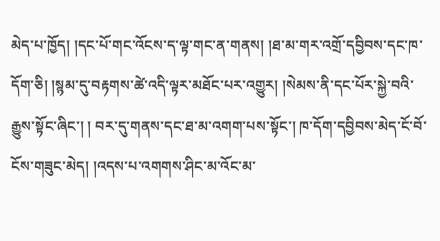མེད་པ་ཁྱོད། །དང་པོ་གང་འོངས་ད་ལྟ་གང་ན་གནས། །ཐ་མ་གར་འགྲོ་དབྱིབས་དང་ཁ་དོག་ཅི། །སྙམ་དུ་བརྟགས་ཚེ་འདི་ལྟར་མཐོང་པར་འགྱུར། །སེམས་ནི་དང་པོར་སྐྱེ་བའི་རྒྱུས་སྟོང་ཞིང་། ། བར་དུ་གནས་དང་ཐ་མ་འགག་པས་སྟོང་། ཁ་དོག་དབྱིབས་མེད་ངོ་བོ་ངོས་གཟུང་མེད། །འདས་པ་འགགས་ཤིང་མ་འོང་མ་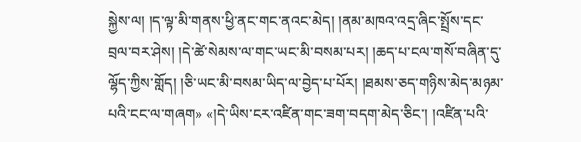སྐྱེས་ལ། །ད་ལྟ་མི་གནས་ཕྱི་ནང་གང་ནའང་མེད། །ནམ་མཁའ་འདྲ་ཞིང་སྤྲོས་དང་བྲལ་བར་ཤེས། །དེ་ཚེ་སེམས་ལ་གང་ཡང་མི་བསམ་པར། །ཆད་པ་ངལ་གསོ་བཞིན་དུ་ལྷོད་ཀྱིས་གློད། །ཅི་ཡང་མི་བསམ་ཡིད་ལ་བྱེད་པ་པོར། །ཐམས་ཅད་གཉིས་མེད་མཉམ་པའི་ངང་ལ་གཞག» «།དེ་ཡིས་ངར་འཛིན་གང་ཟག་བདག་མེད་ཅིང་། །འཛིན་པའི་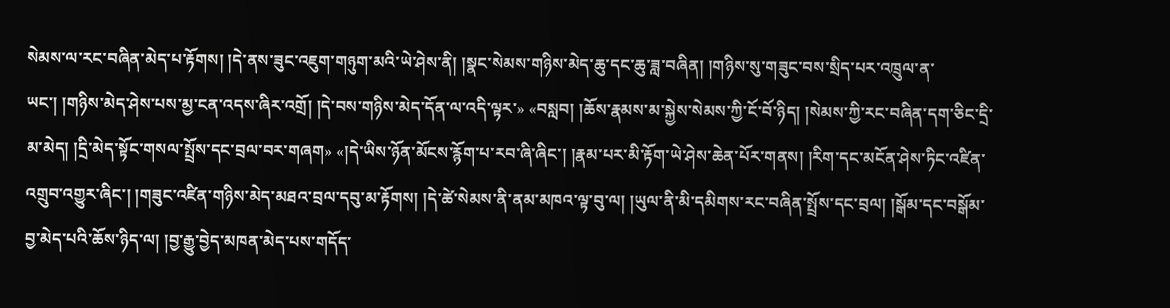སེམས་ལ་རང་བཞིན་མེད་པ་རྟོགས། །དེ་ནས་ཟུང་འཇུག་གཉུག་མའི་ཡེ་ཤེས་ནི། །སྣང་སེམས་གཉིས་མེད་ཆུ་དང་ཆུ་ཟླ་བཞིན། །གཉིས་སུ་གཟུང་བས་སྲིད་པར་འཁྲུལ་ན་ཡང་། །གཉིས་མེད་ཤེས་པས་མྱ་ངན་འདས་ཞིར་འགྲོ། །དེ་བས་གཉིས་མེད་དོན་ལ་འདི་ལྟར་» «བསླབ། །ཆོས་རྣམས་མ་སྐྱེས་སེམས་ཀྱི་ངོ་བོ་ཉིད། །སེམས་ཀྱི་རང་བཞིན་དག་ཅིང་དྲི་མ་མེད། །དྲི་མེད་སྟོང་གསལ་སྤྲོས་དང་བྲལ་བར་གཞག» «།དེ་ཡིས་ཉོན་མོངས་རྙོག་པ་རབ་ཞི་ཞིང་། །རྣམ་པར་མི་རྟོག་ཡེ་ཤེས་ཆེན་པོར་གནས། །རིག་དང་མངོན་ཤེས་ཏིང་འཛིན་འགྲུབ་འགྱུར་ཞིང་། །གཟུང་འཛིན་གཉིས་མེད་མཐའ་བྲལ་དབུ་མ་རྟོགས། །དེ་ཚེ་སེམས་ནི་ནམ་མཁའ་ལྟ་བུ་ལ། །ཡུལ་ནི་མི་དམིགས་རང་བཞིན་སྤྲོས་དང་བྲལ། །སྒོམ་དང་བསྒོམ་བྱ་མེད་པའི་ཆོས་ཉིད་ལ། །བྱ་རྒྱུ་བྱེད་མཁན་མེད་པས་གདོད་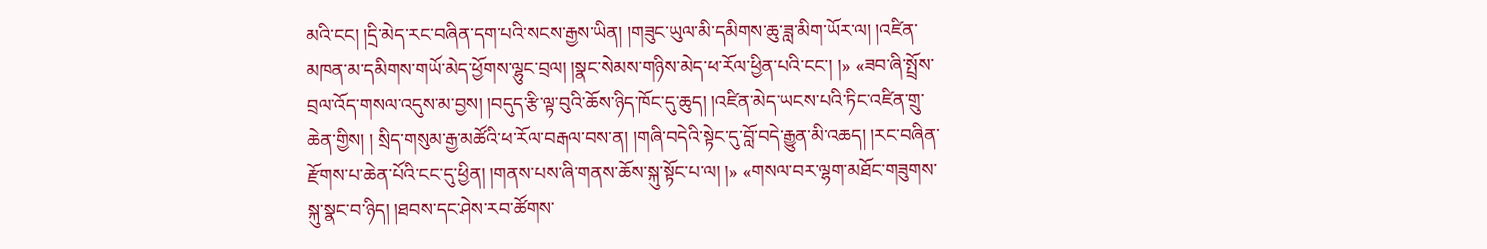མའི་ངང། །དྲི་མེད་རང་བཞིན་དག་པའི་སངས་རྒྱས་ཡིན། །གཟུང་ཡུལ་མི་དམིགས་ཆུ་ཟླ་མིག་ཡོར་ལ། །འཛིན་མཁན་མ་དམིགས་གཡོ་མེད་ཕྱོགས་ལྷུང་བྲལ། །སྣང་སེམས་གཉིས་མེད་ཕ་རོལ་ཕྱིན་པའི་ངང་། །» «ཟབ་ཞི་སྤྲོས་བྲལ་འོད་གསལ་འདུས་མ་བྱས། །བདུད་རྩི་ལྟ་བུའི་ཆོས་ཉིད་ཁོང་དུ་ཆུད། །འཛིན་མེད་ཡངས་པའི་ཏིང་འཛིན་གྲུ་ཆེན་གྱིས། ། སྲིད་གསུམ་རྒྱ་མཚོའི་ཕ་རོལ་བརྒལ་བས་ན། །གཞི་བདེའི་སྟེང་དུ་བློ་བདེ་རྒྱུན་མི་འཆད། །རང་བཞིན་རྫོགས་པ་ཆེན་པོའི་ངང་དུ་ཕྱིན། །གནས་པས་ཞི་གནས་ཆོས་སྐུ་སྟོང་པ་ལ། །» «གསལ་བར་ལྷག་མཐོང་གཟུགས་སྐུ་སྣང་བ་ཉིད། །ཐབས་དང་ཤེས་རབ་ཚོགས་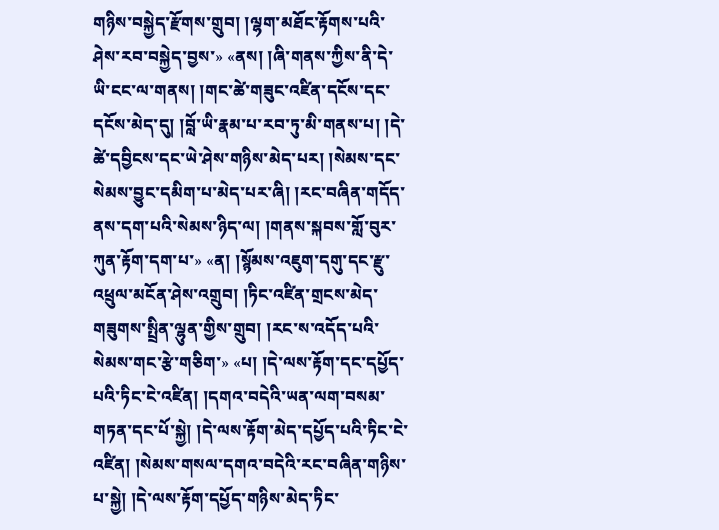གཉིས་བསྐྱེད་རྫོགས་གྲུབ། །ལྷག་མཐོང་རྟོགས་པའི་ཤེས་རབ་བསྐྱེད་བྱས་» «ནས། །ཞི་གནས་ཀྱིས་ནི་དེ་ཡི་ངང་ལ་གནས། །གང་ཚེ་གཟུང་འཛིན་དངོས་དང་དངོས་མེད་དུ། །བློ་ཡི་རྣམ་པ་རབ་ཏུ་མི་གནས་པ། །དེ་ཚེ་དབྱིངས་དང་ཡེ་ཤེས་གཉིས་མེད་པར། །སེམས་དང་སེམས་བྱུང་དམིག་པ་མེད་པར་ཞི། །རང་བཞིན་གདོད་ནས་དག་པའི་སེམས་ཉིད་ལ། །གནས་སྐབས་གློ་བུར་ཀུན་རྟོག་དག་པ་» «ན། །སྙོམས་འཇུག་དགུ་དང་རྫུ་འཕྲུལ་མངོན་ཤེས་འགྲུབ། །ཏིང་འཛིན་གྲངས་མེད་གཟུགས་སྤྲིན་ལྷུན་གྱིས་གྲུབ། །རང་ས་འདོད་པའི་སེམས་གང་རྩེ་གཅིག་» «པ། །དེ་ལས་རྟོག་དང་དཔྱོད་པའི་ཏིང་ངེ་འཛིན། །དགའ་བདེའི་ཡན་ལག་བསམ་གཏན་དང་པོ་སྐྱེ། །དེ་ལས་རྟོག་མེད་དཔྱོད་པའི་ཏིང་ངེ་འཛིན། །སེམས་གསལ་དགའ་བདེའི་རང་བཞིན་གཉིས་པ་སྐྱེ། །དེ་ལས་རྟོག་དཔྱོད་གཉིས་མེད་ཏིང་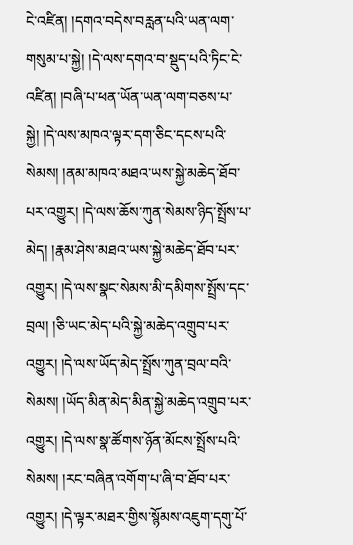ངེ་འཛིན། །དགའ་བདེས་བརླན་པའི་ཡན་ལག་གསུམ་པ་སྐྱེ། །དེ་ལས་དགའ་བ་སྡུད་པའི་ཏིང་ངེ་འཛིན། །བཞི་པ་ཕན་ཡོན་ཡན་ལག་བཅས་པ་སྐྱེ། །དེ་ལས་མཁའ་ལྟར་དག་ཅིང་དངས་པའི་སེམས། །ནམ་མཁའ་མཐའ་ཡས་སྐྱེ་མཆེད་ཐོབ་པར་འགྱུར། །དེ་ལས་ཆོས་ཀུན་སེམས་ཉིད་སྤྲོས་པ་མེད། །རྣམ་ཤེས་མཐའ་ཡས་སྐྱེ་མཆེད་ཐོབ་པར་འགྱུར། །དེ་ལས་སྣང་སེམས་མི་དམིགས་སྤྲོས་དང་བྲལ། །ཅི་ཡང་མེད་པའི་སྐྱེ་མཆེད་འགྲུབ་པར་འགྱུར། །དེ་ལས་ཡོད་མེད་སྤྲོས་ཀུན་བྲལ་བའི་སེམས། །ཡོད་མིན་མེད་མིན་སྐྱེ་མཆེད་འགྲུབ་པར་འགྱུར། །དེ་ལས་སྣ་ཚོགས་ཉོན་མོངས་སྤྲོས་པའི་སེམས། །རང་བཞིན་འགོག་པ་ཞི་བ་ཐོབ་པར་འགྱུར། །དེ་ལྟར་མཐར་གྱིས་སྙོམས་འཇུག་དགུ་པོ་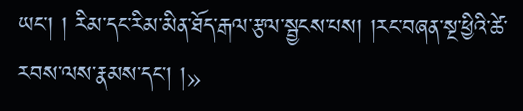ཡང་། ། རིམ་དང་རིམ་མིན་ཐོད་རྒལ་རྩལ་སྦྱངས་པས། །རང་བཞན་སྔ་ཕྱིའི་ཚེ་རབས་ལས་རྣམས་དང་། །»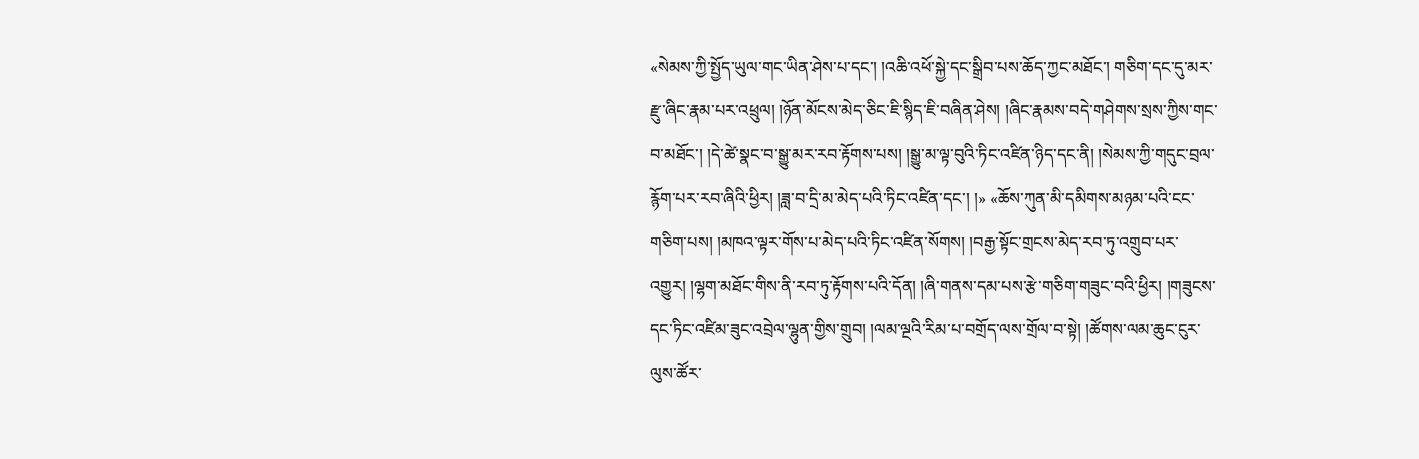«སེམས་ཀྱི་སྤྱོད་ཡུལ་གང་ཡིན་ཤེས་པ་དང་། །འཆི་འཕོ་སྐྱེ་དང་སྒྲིབ་པས་ཆོད་ཀྱང་མཐོང་། གཅིག་དང་དུ་མར་རྫུ་ཞིང་རྣམ་པར་འཕྲུལ། །ཉོན་མོངས་མེད་ཅིང་ཇི་སྙིད་ཇི་བཞིན་ཤེས། །ཞིང་རྣམས་བདེ་གཤེགས་སྲས་ཀྱིས་གང་བ་མཐོང་། །དེ་ཚེ་སྣང་བ་སྒྱུ་མར་རབ་རྟོགས་པས། །སྒྱུ་མ་ལྟ་བུའི་ཏིང་འཛིན་ཉིད་དང་ནི། །སེམས་ཀྱི་གདུང་བྲལ་རྙོག་པར་རབ་ཞིའི་ཕྱིར། །ཟླ་བ་དྲི་མ་མེད་པའི་ཏིང་འཛིན་དང་། །» «ཆོས་ཀུན་མི་དམིགས་མཉམ་པའི་ངང་གཅིག་པས། །མཁའ་ལྟར་གོས་པ་མེད་པའི་ཏིང་འཛིན་སོགས། །བརྒྱ་སྟོང་གྲངས་མེད་རབ་ཏུ་འགྲུབ་པར་འགྱུར། །ལྷག་མཐོང་གིས་ནི་རབ་ཏུ་རྟོགས་པའི་དོན། །ཞི་གནས་དམ་པས་རྩེ་གཅིག་གཟུང་བའི་ཕྱིར། །གཟུངས་དང་ཏིང་འཛིམ་ཟུང་འབྲེལ་ལྷུན་གྱིས་གྲུབ། །ལམ་ལྔའི་རིམ་པ་བགྲོད་ལས་གྲོལ་བ་སྟེ། །ཚོགས་ལམ་ཆུང་ངུར་ལུས་ཚོར་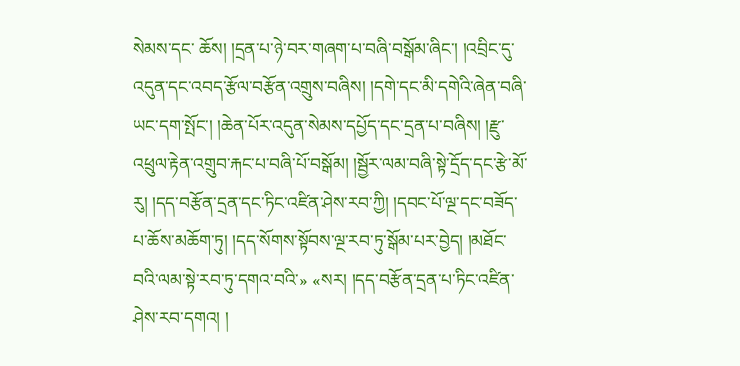སེམས་དང་ ཆོས། །དྲན་པ་ཉེ་བར་གཞག་པ་བཞི་བསྒོམ་ཞིང་། །འབྲིང་དུ་འདུན་དང་འབད་རྩོལ་བརྩོན་འགྲུས་བཞིས། །དགེ་དང་མི་དགེའི་ཞེན་བཞི་ཡང་དག་སྤོང་། །ཆེན་པོར་འདུན་སེམས་དཔྱོད་དང་དྲན་པ་བཞིས། །རྫུ་འཕྲུལ་རྟེན་འགྲུབ་རྐང་པ་བཞི་པོ་བསྒོམ། །སྦྱོར་ལམ་བཞི་སྟེ་དྲོད་དང་རྩེ་མོ་རུ། །དད་བརྩོན་དྲན་དང་ཏིང་འཛིན་ཤེས་རབ་ཀྱི། །དབང་པོ་ལྔ་དང་བཟོད་པ་ཆོས་མཆོག་ཏུ། །དད་སོགས་སྟོབས་ལྔ་རབ་ཏུ་སྒོམ་པར་བྱེད། །མཐོང་བའི་ལམ་སྟེ་རབ་ཏུ་དགའ་བའི་» «སར། །དད་བརྩོན་དྲན་པ་ཏིང་འཛིན་ཤེས་རབ་དགའ། །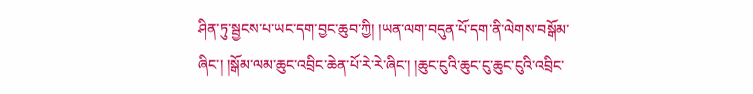ཤིན་ཏུ་སྦྱངས་པ་ཡང་དག་བྱང་ཆུབ་ཀྱི། །ཡན་ལག་བདུན་པོ་དག་ནི་ལེགས་བསྒོམ་ཞིང་། །སྒོམ་ལམ་ཆུང་འབྲིང་ཆེན་པོ་རེ་རེ་ཞིང་། །ཆུང་ངུའི་ཆུང་ངུ་ཆུང་ངུའི་འབྲིང་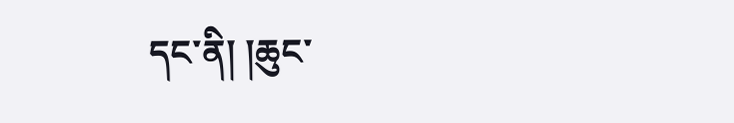དང་ནི། །ཆུང་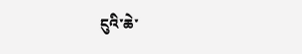ངུའི་ཆེ་